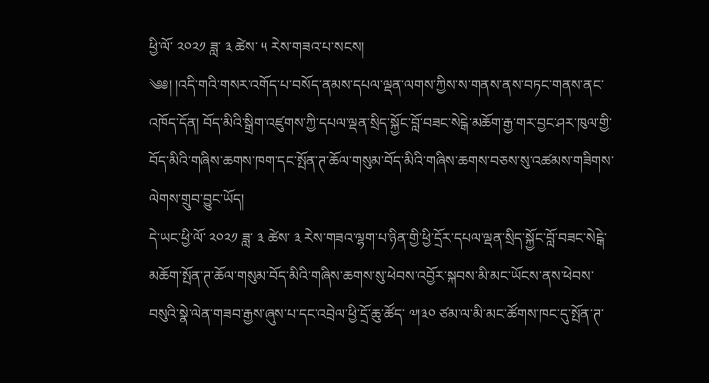ཕྱི་ལོ་ ༢༠༢༡ ཟླ་ ༣ ཚེས་ ༥ རེས་གཟའ་པ་སངས།
༄༅། །འདི་གའི་གསར་འགོད་པ་བསོད་ནམས་དཔལ་ལྡན་ལགས་ཀྱིས་ས་གནས་ནས་བཏང་གནས་ནང་འཁོད་དོན། བོད་མིའི་སྒྲིག་འཛུགས་ཀྱི་དཔལ་ལྡན་སྲིད་སྐྱོང་བློ་བཟང་སེངྒེ་མཆོག་རྒྱ་གར་བྱང་ཤར་ཁུལ་གྱི་བོད་མིའི་གཞིས་ཆགས་ཁག་དང་སྤོན་ཊ་ཆོལ་གསུམ་བོད་མིའི་གཞིས་ཆགས་བཅས་སུ་འཚམས་གཟིགས་ལེགས་གྲུབ་བྱུང་ཡོད།
དེ་ཡང་ཕྱི་ལོ་ ༢༠༢༡ ཟླ་ ༣ ཚེས་ ༣ རེས་གཟའ་ལྷག་པ་ཉིན་གྱི་ཕྱི་དྲོར་དཔལ་ལྡན་སྲིད་སྐྱོང་བློ་བཟང་སེངྒེ་མཆོག་སྤོན་ཊ་ཆོལ་གསུམ་བོད་མིའི་གཞིས་ཆགས་སུ་ཕེབས་འབྱོར་སྐབས་མི་མང་ཡོངས་ནས་ཕེབས་བསུའི་སྣེ་ལེན་གཟབ་རྒྱས་ཞུས་པ་དང་འབྲེལ་ཕྱི་དྲོ་ཆུ་ཚོད་ ༧།༣༠ ཙམ་ལ་མི་མང་ཚོགས་ཁང་དུ་སྤོན་ཊ་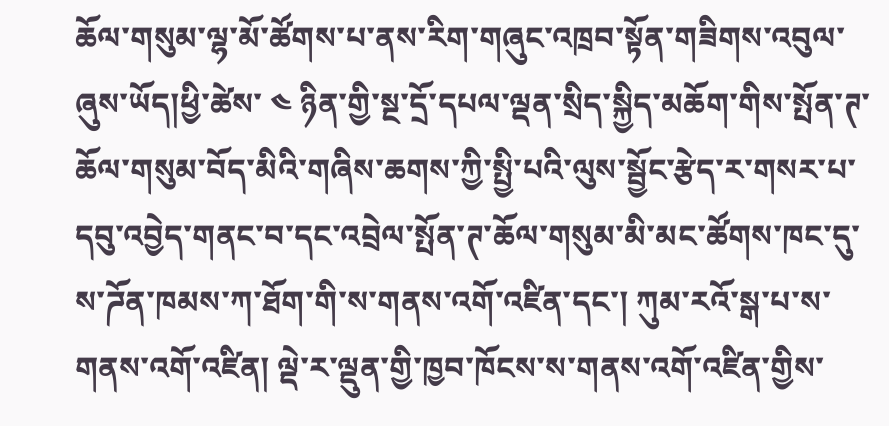ཆོལ་གསུམ་ལྷ་མོ་ཚོགས་པ་ནས་རིག་གཞུང་འཁྲབ་སྟོན་གཟིགས་འབུལ་ཞུས་ཡོད།ཕྱི་ཚེས་ ༤ ཉིན་གྱི་སྔ་དྲོ་དཔལ་ལྡན་སྲིད་སྐྱིད་མཆོག་གིས་སྤོན་ཊ་ཆོལ་གསུམ་བོད་མིའི་གཞིས་ཆགས་ཀྱི་སྤྱི་པའི་ལུས་སྦྱོང་རྩེད་ར་གསར་པ་དབུ་འབྱེད་གནང་བ་དང་འབྲེལ་སྤོན་ཊ་ཆོལ་གསུམ་མི་མང་ཚོགས་ཁང་དུ་ས་ཌོན་ཁམས་ཀ་ཐོག་གི་ས་གནས་འགོ་འཛིན་དང་། ཀུམ་རའོ་སྒ་པ་ས་གནས་འགོ་འཛིན། ལྡེ་ར་ལྡུན་གྱི་ཁྱབ་ཁོངས་ས་གནས་འགོ་འཛིན་གྱིས་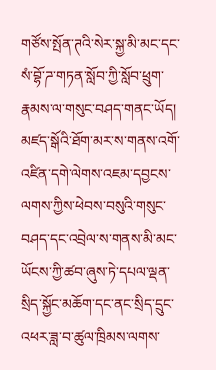གཙོས་སྤོན་ཊའི་སེར་སྐྱ་མི་མང་དང་སཾ་བྷོ་ཌ་གཏན་སློབ་ཀྱི་སློབ་ཕྲུག་རྣམས་ལ་གསུང་བཤད་གནང་ཡོད།
མཛད་སྒོའི་ཐོག་མར་ས་གནས་འགོ་འཛིན་དགེ་ལེགས་འཇམ་དབྱངས་ལགས་ཀྱིས་ཕེབས་བསུའི་གསུང་བཤད་དང་འབྲེལ་ས་གནས་མི་མང་ཡོངས་ཀྱི་ཚབ་ཞུས་ཏེ་དཔལ་ལྡན་སྲིད་སྐྱོང་མཆོག་དང་ནང་སྲིད་དྲུང་འཕར་ཟླ་བ་ཚུལ་ཁྲིམས་ལགས་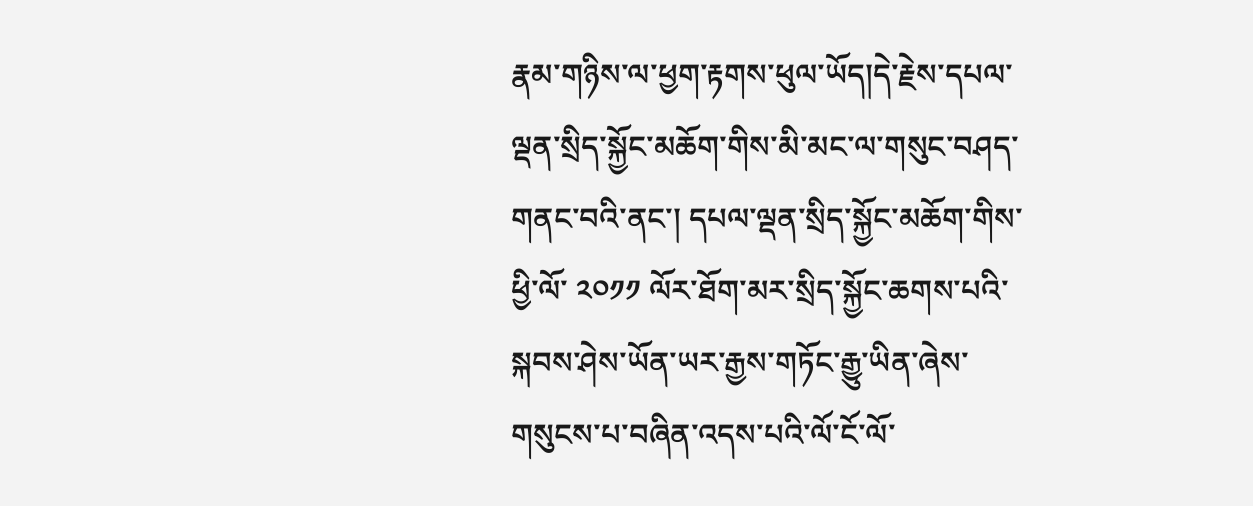རྣམ་གཉིས་ལ་ཕྱག་རྟགས་ཕུལ་ཡོད།དེ་རྗེས་དཔལ་ལྡན་སྲིད་སྐྱོང་མཆོག་གིས་མི་མང་ལ་གསུང་བཤད་གནང་བའི་ནང་། དཔལ་ལྡན་སྲིད་སྐྱོང་མཆོག་གིས་ཕྱི་ལོ་ ༢༠༡༡ ལོར་ཐོག་མར་སྲིད་སྐྱོང་ཆགས་པའི་སྐབས་ཤེས་ཡོན་ཡར་རྒྱས་གཏོང་རྒྱུ་ཡིན་ཞེས་གསུངས་པ་བཞིན་འདས་པའི་ལོ་ངོ་ལོ་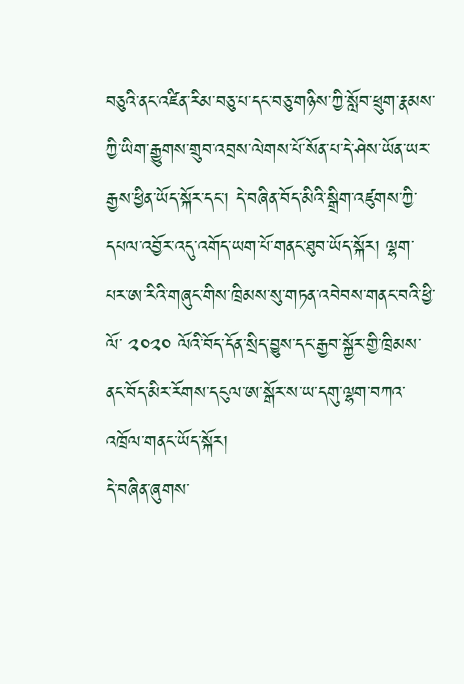བཅུའི་ནང་འཛིན་རིམ་བཅུ་པ་དང་བཅུ་གཉིས་ཀྱི་སློབ་ཕྲུག་རྣམས་ཀྱི་ཡིག་རྒྱུགས་གྲུབ་འབྲས་ལེགས་པོ་སོན་པ་དེ་ཤེས་ཡོན་ཡར་རྒྱས་ཕྱིན་ཡོད་སྐོར་དང་། དེ་བཞིན་བོད་མིའི་སྒྲིག་འཛུགས་ཀྱི་དཔལ་འབྱོར་འདུ་འགོད་ཡག་པོ་གནང་ཐུབ་ཡོད་སྐོར། ལྷག་པར་ཨ་རིའི་གཞུང་གིས་ཁྲིམས་སུ་གཏན་འབེབས་གནང་བའི་ཕྱི་ལོ་ ༢༠༢༠ ལོའི་བོད་དོན་སྲིད་བྱུས་དང་རྒྱབ་སྐྱོར་གྱི་ཁྲིམས་ནང་བོད་མིར་རོགས་དངུལ་ཨ་སྒོར་ས་ཡ་དགུ་ལྷག་བཀའ་འཁྲོལ་གནང་ཡོད་སྐོར།
དེ་བཞིན་ཞུགས་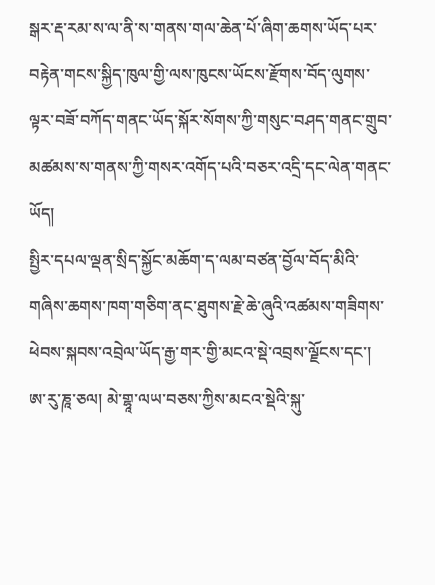སྒར་རྡ་རམ་ས་ལ་ནི་ས་གནས་གལ་ཆེན་པོ་ཞིག་ཆགས་ཡོད་པར་བརྟེན་གངས་སྐྱིད་ཁུལ་གྱི་ལས་ཁུངས་ཡོངས་རྫོགས་བོད་ལུགས་ལྟར་བཟོ་བཀོད་གནང་ཡོད་སྐོར་སོགས་ཀྱི་གསུང་བཤད་གནང་གྲུབ་མཚམས་ས་གནས་ཀྱི་གསར་འགོད་པའི་བཅར་འདྲི་དང་ལེན་གནང་ཡོད།
སྤྱིར་དཔལ་ལྡན་སྲིད་སྐྱོང་མཆོག་ད་ལམ་བཙན་བྱོལ་བོད་མིའི་གཞིས་ཆགས་ཁག་གཅིག་ནང་ཐུགས་རྗེ་ཆེ་ཞུའི་འཚམས་གཟིགས་ཕེབས་སྐབས་འབྲེལ་ཡོད་རྒྱ་གར་གྱི་མངའ་སྡེ་འབྲས་ལྗོངས་དང་། ཨ་རུ་ཎཱ་ཅལ། མེ་གྷཱ་ལཡ་བཅས་ཀྱིས་མངའ་སྡེའི་སྐུ་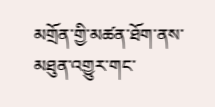མགྲོན་གྱི་མཚན་ཐོག་ནས་མཐུན་འགྱུར་གང་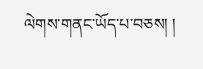ལེགས་གནང་ཡོད་པ་བཅས། །